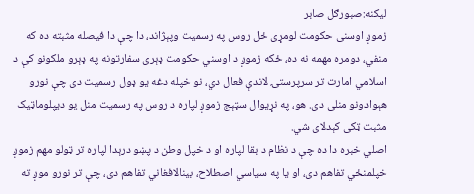لیکنه:صبورګل صابر
زموږ اوسنی حکومت لومړی ځل روس په رسمیت وپېژاند، دا چې دا فیصله مثبته ده که منفي، دومره مهمه نه ده، ځکه زموږ د اوسني حکومت ډېری سفارتونه په ډېرو ملکونو کې د اسلامي امارت تر سرپرستۍ لاندې فعال دي، نو خپله دغه یو ډول رسمیت دی چې نورو هېوادونو منلی دی. هو، په نړیوال سټېج زموږ لپاره د روس په رسمیت منل یو دیپلوماټیک مثبت ټکی کېدلای شي.
اصلي خبره دا ده چې د نظام د بقا لپاره او د خپل وطن د پښو درېدا لپاره تر ټولو مهم زموږ خپلمنځي تفاهم دی، او یا په سیاسي اصطلاح، بینالافغاني تفاهم دی، چې تر نورو موږ ته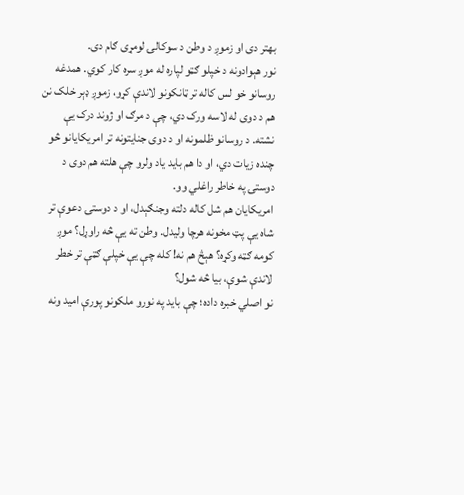بهتر دی او زموږ د وطن د سوکالۍ لومړی ګام دی.
نور هېوادونه د خپلو ګټو لپاره له موږ سره کار کوي. همدغه روسانو خو لس کاله تر ټانکونو لاندې کړو، زموږ ډېر خلک نن هم د دوی له لاسه ورک دي، چې د مرګ او ژوند درک یې نشته. د روسانو ظلمونه او د دوی جنایتونه تر امریکایانو څو چنده زیات دي، او دا هم باید یاد ولرو چې هلته هم دوی د دوستۍ په خاطر راغلي وو.
امریکایان هم شل کاله دلته وجنګېدل، او د دوستۍ دعوې تر شاه یې پټ مخونه هرچا ولیدل. وطن ته یې څه راوړل؟ موږ کومه ګټه وکړه؟ هېڅ هم نه! کله چې یې خپلې ګټې تر خطر لاندې شوې، بیا څه شول؟
نو اصلي خبره داده؛ چې باید په نورو ملکونو پورې امید ونه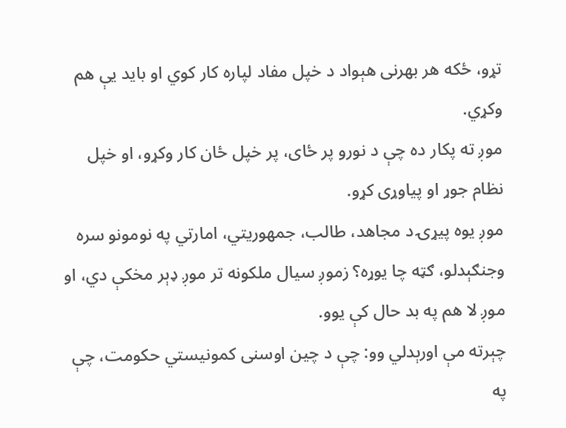تړو، ځکه هر بهرنی هېواد د خپل مفاد لپاره کار کوي او باید یې هم وکړي.
موږ ته پکار ده چې د نورو پر ځای، پر خپل ځان کار وکړو، او خپل نظام جوړ او پیاوړی کړو.
موږ یوه پیړۍ د مجاهد، طالب، جمهوریتي، امارتي په نومونو سره وجنګېدلو، ګټه چا یوړه؟ زموږ سیال ملکونه تر موږ ډېر مخکې دي، او موږ لا هم په بد حال کې یوو.
چېرته مې اورېدلي وو: چې د چین اوسنی کمونیستي حکومت، چې په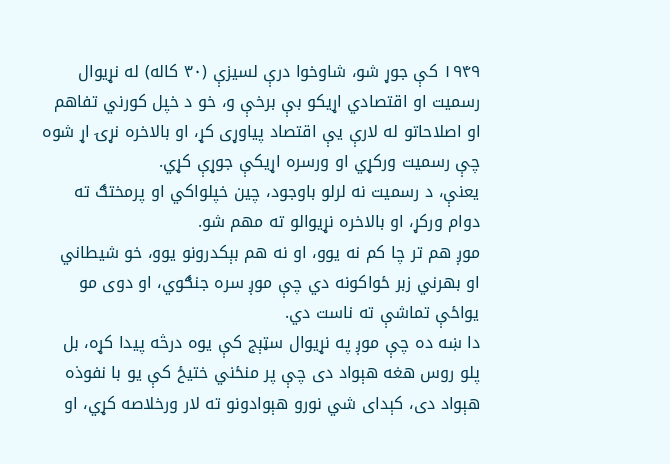۱۹۴۹ کې جوړ شو، شاوخوا درې لسیزې (۳۰ کاله) له نړیوال رسمیت او اقتصادي اړیکو بې برخې و، خو د خپل کورني تفاهم او اصلاحاتو له لارې یې اقتصاد پیاوړی کړ، او بالاخره نړۍ اړ شوه چې رسمیت ورکړي او ورسره اړیکې جوړې کړي.
یعنې، د رسمیت نه لرلو باوجود، چین خپلواکي او پرمختګ ته دوام ورکړ، او بالاخره نړیوالو ته مهم شو.
موږ هم تر چا کم نه یوو، او نه هم بېکدرونو یوو، خو شیطاني او بهرني زبر ځواکونه دي چې موږ سره جنګوي، او دوی مو یواځې تماشې ته ناست دي.
دا ښه ده چې موږ په نړیوال سټېج کې یوه درڅه پیدا کړه، بل پلو روس هغه هېواد دی چې پر منځني ختیځ کې یو با نفوذه هېواد دی، کېدای شي نورو هېوادونو ته لار ورخلاصه کړي، او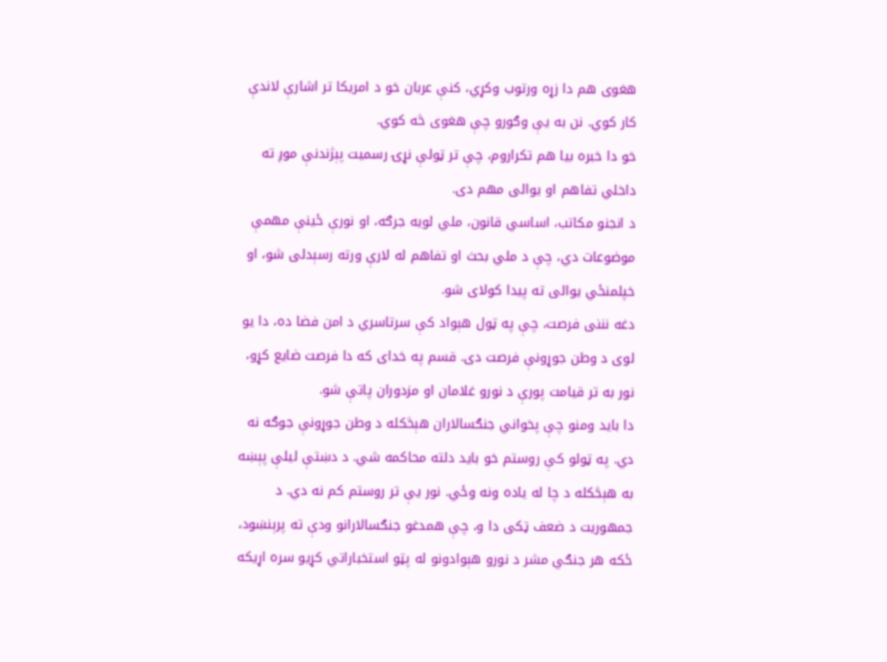هغوی هم دا زړه ورتوب وکړي، کنې عربان خو د امریکا تر اشارې لاندې کار کوي. نن به یې وګورو چې هغوی څه کوي.
خو دا خبره بیا هم تکراروم، چې تر ټولې نړۍ رسمیت پېژندنې موږ ته داخلي تفاهم او یوالی مهم دی.
د انجنو مکاتب، اساسي قانون، ملي لویه جرګه، او نورې ځینې مهمې موضوعات دي، چې د ملي بحث او تفاهم له لارې ورته رسېدلی شو، او خپلمنځي یوالی ته پیدا کولای شو.
دغه نننی فرصت، چې په ټول هېواد کې سرتاسري د امن فضا ده، دا یو لوی د وطن جوړونې فرصت دی. قسم په خدای که دا فرصت ضایع کړو، نور به تر قیامت پورې د نورو غلامان او مزدوران پاتې شو.
دا باید ومنو چې پخواني جنګسالاران هېڅکله د وطن جوړونې جوګه نه دي. په ټولو کې روستم خو باید دلته محاکمه شي. د دښتې لیلې پېښه به هېڅکله د چا له یاده ونه وځي. نور یې تر روستم کم نه دي. د جمهوریت د ضعف ټکی دا و، چې همدغو جنګسالارانو ودې ته پرېنښود، ځکه هر جنګي مشر د نورو هېوادونو له پټو استخباراتي کړیو سره اړیکه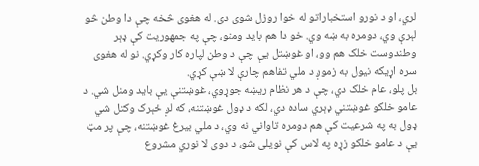لري، او د نورو استخباراتو له خوا روزل شوی دی. له هغوی څخه چې دا وطن څو لېرې وي، دومره به ښه وي. خو دا هم باید ومنو، چې په جمهوریت کې ډېر وطندوست خلک هم وو، او غوښتل یې چې د وطن لپاره کار وکړي. نو له هغوی سره اړیکه نیول به زموږ د ملي تفاهم چارې لا ښې کړي.
بل پلو، عام خلک دي، چې د هر نظام ريښه جوړوي، غوښتنې یې باید ومنل شي. د عامو خلکو غوښتني ډېري ساده دي، لکه د ډول غوښتنه، که لږ ځېرک وکتل شي ډول به په شرعیت کې هم دومره تاواني نه وي، د ملي بیرغ غوښتنه، چې پر مټ یې د عامو خلکو زړه په لاس کې نویلی شو، د دوی لا نوري مشروع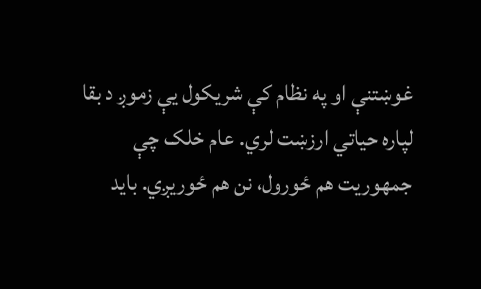غوښتنې او په نظام کې شریکول یې زموږ د بقا لپاره حیاتي ارزښت لري. عام خلک چې جمهوریت هم ځورول، نن هم ځوریږي. باید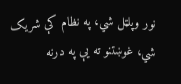نور وپلټل شي، په نظام کې شریک شي، غوښتنو ته یې په درنه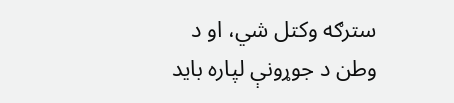سترګه وکتل شي، او د وطن د جوړونې لپاره باید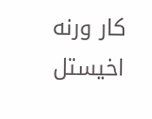کار ورنه اخیستل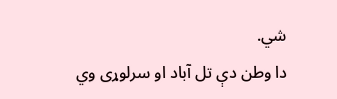شي.
دا وطن دې تل آباد او سرلوړی وي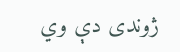ژوندی دې وي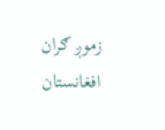زموږ ګران افغانستان